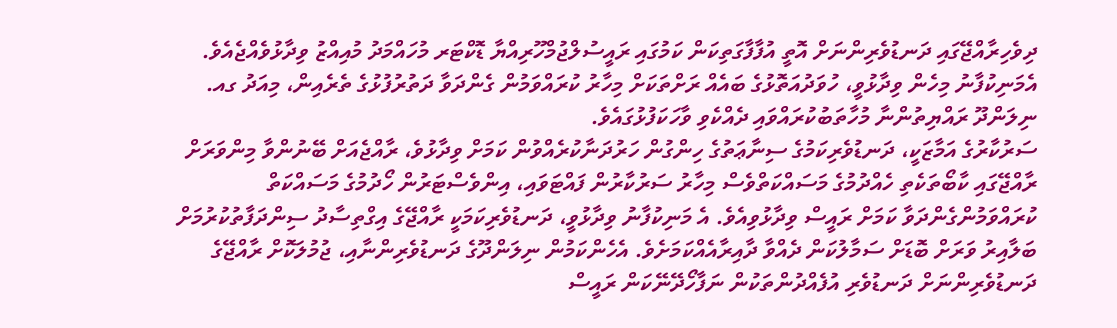ދިވެހިރާއްޖޭގައި ދަނޑުވެރިންނަށް އޮތީ އުފާފާގަތިކަން ކަމުގައި ރައީސުލްޖުމްހޫރިއްޔާ ޑޮކްޓަރ މުހައްމަދު މުއިއްޒު ވިދާޅުވެއްޖެއެވެ. އެމަނިކުފާނު މިހެން ވިދާޅުވީ، ހުވަދުއަތޮޅުގެ ބައެއް ރަށްތަކަށް މިހާރު ކުރައްވަމުން ގެންދަވާ ދަތުރުފުޅުގެ ތެރެއިން، މިއަދު ގއ. ނިލަންދޫ ރައްޔިތުންނާ މުހާތަބުކުރައްވައި ދެއްކެވި ވާހަކަފުޅުގައެވެ.
ސަރުކާރުގެ އަމާޒަކީ، ދަނޑުވެރިކަމުގެ ސިނާޢަތުގެ ހިންގުން ހަރުދަނާކުރެއްވުން ކަމަށް ވިދާޅުވެ، ރާއްޖެއަށް ބޭނުންވާ މިންވަރަށް ރާއްޖޭގައި ކާބޯތަކެތި ހެއްދުމުގެ މަސައްކަތްވެސް މިހާރު ސަރުކާރުން ފައްޓަވައި، އިންވެސްޓަރުން ހޯދުމުގެ މަސައްކަތް ކުރައްވަމުންގެންދަވާ ކަމަށް ރައީސް ވިދާޅުވިއެވެ. އެ މަނިކުފާނު ވިދާޅުވީ، ދަނޑުވެރިކަމަކީ ރާއްޖޭގެ އިގްތިސާދު ސިންދަފާތުކުރުމަށް ބަލާއިރު ވަރަށް ބޮޑަށް ސަމާލުކަން ދެއްވާ ދާއިރާއެއްކަމަށެވެ. އެހެންކަމުން ނިލަންދޫގެ ދަނޑުވެރިންނާއި، ޖުމުލަކޮށް ރާއްޖޭގެ ދަނޑުވެރިންނަށް ދަނޑުވެރި އުފެއްދުންތަކުން ނަފާހޯދޭނޭކަން ރައީސް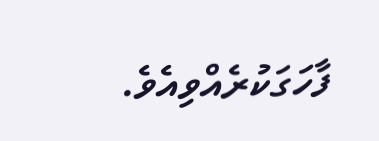ފާހަގަކުރެއްވިއެވެ.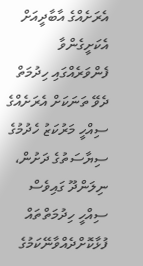އެރަށެއްގެ އާބާދީއަށް އެކަށީގެންވާ ފެންވަރެއްގައި ހިދުމަތް ދެވޭ ތަނަކަށް އެރަށެއްގެ ސިއްހީ މަރުކަޒު ހެދުމުގެ ސިޔާސަތުގެ ދަށުން، ނިލަންދޫ ގައިވެސް ސިއްހީ ހިދުމަތްތައް ފުޅާކޮށްދެއްވާނޭކަމުގެ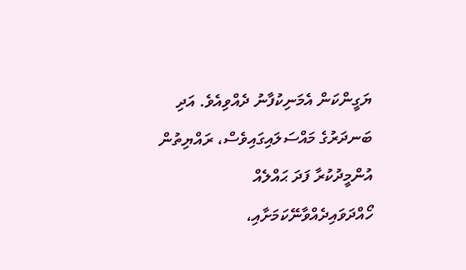ޔަގީންކަން އެމަނިކުފާނު ދެއްވިއެވެ. އަދި ބަނދަރުގެ މައްސަލައިގައިވެސް، ރައްޔިތުން އުންމީދުކުރާ ފަދަ ޙައްލެއް ހޯއްދަވައިދެއްވާނޭކަމަށާއި،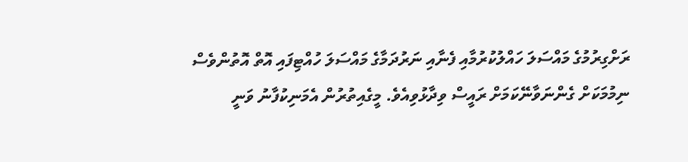ރަށްގިރުމުގެ މައްސަލަ ހައްލުކުރުމާއި ފެނާއި ނަރުދަމާގެ މައްސަލަ ހުއްޓިފައި އޮތް އޮތުންވެސް ނިމުމަކަށް ގެންނަވާނޭކަމަށް ރައީސް ވިދާޅުވިއެވެ. މީގެއިތުރުން އެމަނިކުފާނު ވަނީ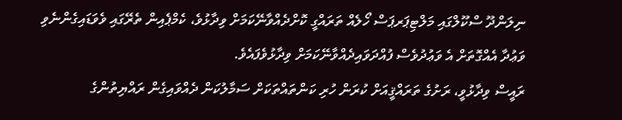ނިލަންދޫ ސްކޫލްގައި މަލްޓިޕަރޕަސް ހޯލެއް ތަރައްގީ ކޮށްދެއްވާނޭކަމަށް ވިދާޅުވެ، ކެމްޕެއިން ތެރޭގައި ވެވަޑައިގެންނެވި ވަޢުދާ އެއްގޮތަށް އެ ވަޢުދުވެސް ފުއްދަވައިދެއްވާނޭކަމަށް ވިދާޅުވެފައެވެ.
ރައީސް ވިދާޅުވީ، ރަށުގެ ތަރައްޤީއަށް ކުރަން ހުރި ކަންތައްތަކަށް ސަމާލުކަން ދެއްވައިގެން ރައްޔިތުންގެ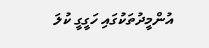އުންމީދުތަކުގައި ހަގީގީ ކުލަ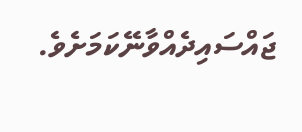ޖައްސައިދެއްވާނޭކަމަށެވެ.